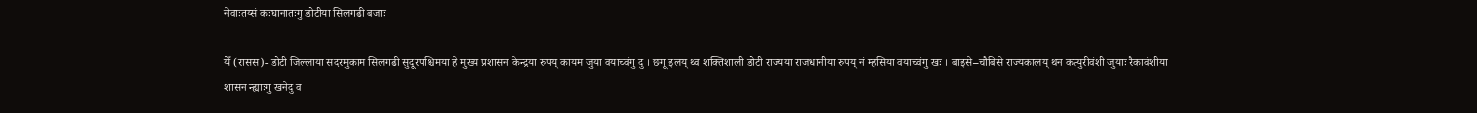नेवाःतय्सं कःघानातःगु डोटीया सिलगढी बजाः

येँ (रासस)- डोटी जिल्लाया सदरमुकाम सिलगढी सुदूरपश्चिमया हे मुख्य प्रशासन केन्द्रया रुपय् कायम जुया वयाच्वंगु दु । छगू इलय् थ्व शक्तिशाली डोटी राज्यया राजधानीया रुपय् नं म्हसिया वयाच्वंगु खः । बाइसे–चौबिसे राज्यकालय् थन कत्युरीवंशी जुयाः रैकावंशीया शासन न्ह्याःगु खनेदु व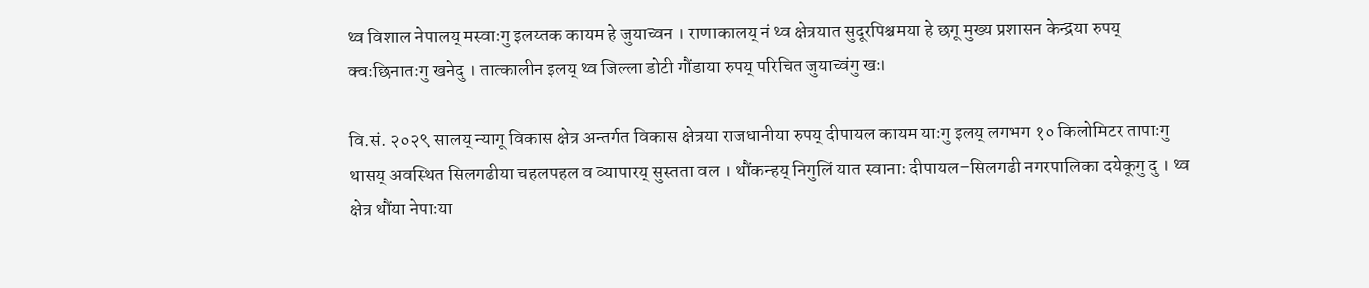थ्व विशाल नेपालय् मस्वाःगु इलय्तक कायम हे जुयाच्वन । राणाकालय् नं थ्व क्षेत्रयात सुदूरपिश्चमया हे छगू मुख्य प्रशासन केन्द्रया रुपय् क्वःछिनातःगु खनेदु । तात्कालीन इलय् थ्व जिल्ला डोटी गौंडाया रुपय् परिचित जुयाच्वंगु खः।

वि.सं. २०२९ सालय् न्यागू विकास क्षेत्र अन्तर्गत विकास क्षेत्रया राजधानीया रुपय् दीपायल कायम याःगु इलय् लगभग १० किलोमिटर तापाःगु थासय् अवस्थित सिलगढीया चहलपहल व व्यापारय् सुस्तता वल । थौंकन्हय् निगुलिं यात स्वानाः दीपायल–सिलगढी नगरपालिका दयेकूगु दु । थ्व क्षेत्र थौंया नेपाःया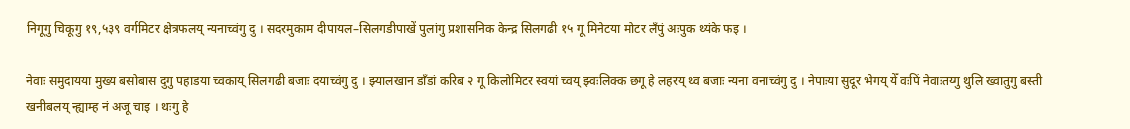निगूगु चिकूगु १९,५३९ वर्गमिटर क्षेत्रफलय् न्यनाच्वंगु दु । सदरमुकाम दीपायल–सिलगडीपाखें पुलांगु प्रशासनिक केन्द्र सिलगढी १५ गू मिनेटया मोटर लँपुं अःपुक थ्यंके फइ ।

नेवाः समुदायया मुख्य बसोबास दुगु पहाडया च्वकाय् सिलगढी बजाः दयाच्वंगु दु । झ्यालखान डाँडां करिब २ गू किलोमिटर स्वयां च्वय् झ्वःलिक्क छगू हे लहरय् थ्व बजाः न्यना वनाच्वंगु दु । नेपाःया सुदूर भेगय् येँ वःपिं नेवाःतय्गु थुलि ख्वातुगु बस्ती खनीबलय् न्ह्याम्ह नं अजू चाइ । थःगु हे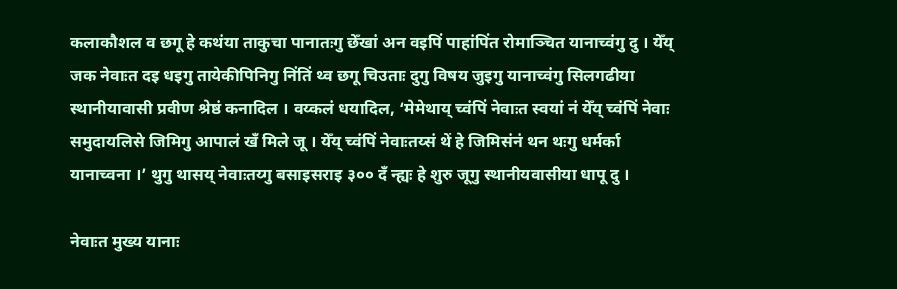कलाकौशल व छगू हे कथंया ताकुचा पानातःगु छेँखां अन वइपिं पाहांपिंत रोमाञ्चित यानाच्वंगु दु । येँय् जक नेवाःत दइ धइगु तायेकीपिनिगु निंतिं थ्व छगू चिउताः दुगु विषय जुइगु यानाच्वंगु सिलगढीया स्थानीयावासी प्रवीण श्रेष्ठं कनादिल । वय्कलं धयादिल, ‘मेमेथाय् च्वंपिं नेवाःत स्वयां नं येँय् च्वंपिं नेवाः समुदायलिसे जिमिगु आपालं खँ मिले जू । येँय् च्वंपिं नेवाःतय्सं थें हे जिमिसंनं थन थःगु धर्मर्का यानाच्वना ।’ थुगु थासय् नेवाःतय्गु बसाइसराइ ३०० दँ न्ह्यः हे शुरु जूगु स्थानीयवासीया धापू दु ।

नेवाःत मुख्य यानाः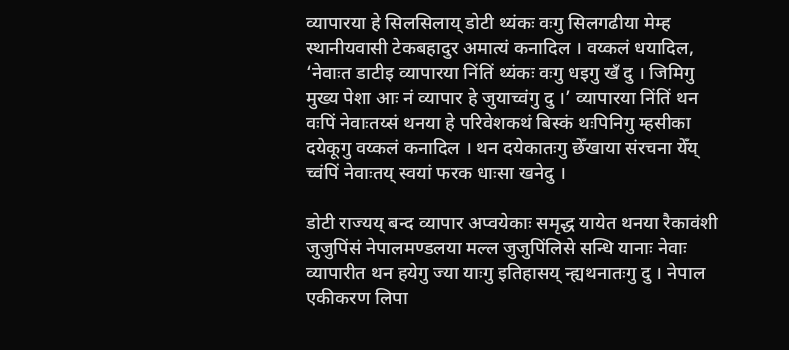व्यापारया हे सिलसिलाय् डोटी थ्यंकः वःगु सिलगढीया मेम्ह स्थानीयवासी टेकबहादुर अमात्यं कनादिल । वय्कलं धयादिल, ‘नेवाःत डाटीइ व्यापारया निंतिं थ्यंकः वःगु धइगु खँ दु । जिमिगु मुख्य पेशा आः नं व्यापार हे जुयाच्वंगु दु ।’ व्यापारया निंतिं थन वःपिं नेवाःतय्सं थनया हे परिवेशकथं बिस्कं थःपिनिगु म्हसीका दयेकूगु वय्कलं कनादिल । थन दयेकातःगु छेँखाया संरचना येँय् च्वंपिं नेवाःतय् स्वयां फरक धाःसा खनेदु ।

डोटी राज्यय् बन्द व्यापार अप्वयेकाः समृद्ध यायेत थनया रैकावंशी जुजुपिंसं नेपालमण्डलया मल्ल जुजुपिंलिसे सन्धि यानाः नेवाः व्यापारीत थन हयेगु ज्या याःगु इतिहासय् न्ह्यथनातःगु दु । नेपाल एकीकरण लिपा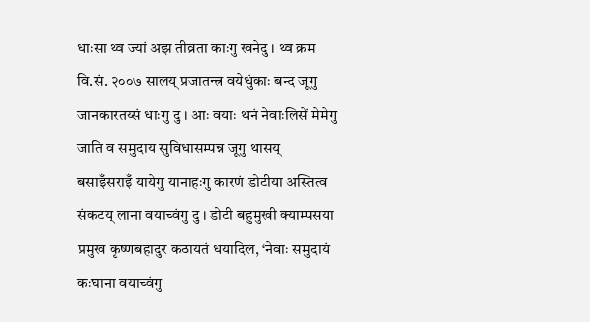धाःसा थ्व ज्यां अझ तीव्रता काःगु खनेदु । थ्व क्रम वि.सं. २००७ सालय् प्रजातन्त्र वयेधुंकाः बन्द जूगु जानकारतय्सं धाःगु दु । आः वयाः थनं नेवाःलिसें मेमेगु जाति व समुदाय सुविधासम्पन्न जूगु थासय् बसाइँसराइँ यायेगु यानाहःगु कारणं डोटीया अस्तित्व संकटय् लाना वयाच्वंगु दु । डोटी बहुमुखी क्याम्पसया प्रमुख कृष्णबहादुर कठायतं धयादिल, ‘नेवाः समुदायं कःघाना वयाच्वंगु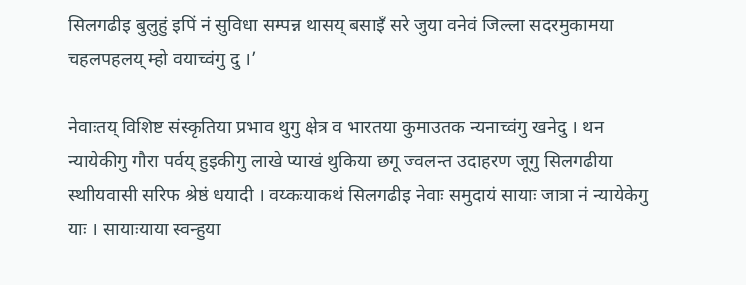सिलगढीइ बुलुहुं इपिं नं सुविधा सम्पन्न थासय् बसाइँ सरे जुया वनेवं जिल्ला सदरमुकामया चहलपहलय् म्हो वयाच्वंगु दु ।’

नेवाःतय् विशिष्ट संस्कृतिया प्रभाव थुगु क्षेत्र व भारतया कुमाउतक न्यनाच्वंगु खनेदु । थन न्यायेकीगु गौरा पर्वय् हुइकीगु लाखे प्याखं थुकिया छगू ज्वलन्त उदाहरण जूगु सिलगढीया स्थाीयवासी सरिफ श्रेष्ठं धयादी । वय्कःयाकथं सिलगढीइ नेवाः समुदायं सायाः जात्रा नं न्यायेकेगु याः । सायाःयाया स्वन्हुया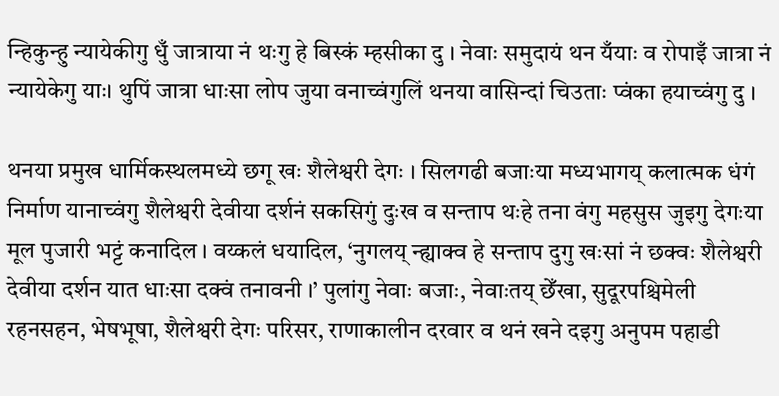न्हिकुन्हु न्यायेकीगु धुँ जात्राया नं थःगु हे बिस्कं म्हसीका दु । नेवाः समुदायं थन यँयाः व रोपाइँ जात्रा नं न्यायेकेगु याः। थुपिं जात्रा धाःसा लोप जुया वनाच्वंगुलिं थनया वासिन्दां चिउताः प्वंका हयाच्वंगु दु ।

थनया प्रमुख धार्मिकस्थलमध्ये छगू खः शैलेश्वरी देगः । सिलगढी बजाःया मध्यभागय् कलात्मक धंगं निर्माण यानाच्वंगु शैलेश्वरी देवीया दर्शनं सकसिगुं दुःख व सन्ताप थःहे तना वंगु महसुस जुइगु देगःया मूल पुजारी भट्टं कनादिल । वय्कलं धयादिल, ‘नुगलय् न्ह्याक्व हे सन्ताप दुगु खःसां नं छक्वः शैलेश्वरी देवीया दर्शन यात धाःसा दक्वं तनावनी ।’ पुलांगु नेवाः बजाः, नेवाःतय् छेँखा, सुदूरपश्चिमेली रहनसहन, भेषभूषा, शैलेश्वरी देगः परिसर, राणाकालीन दरवार व थनं खने दइगु अनुपम पहाडी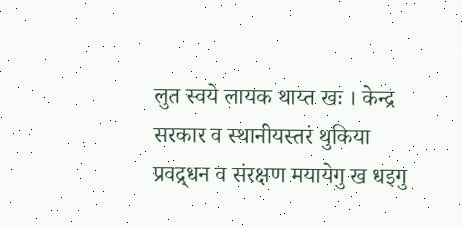लुत स्वये लायक थाय्त खः । केन्द्र सरकार व स्थानीयस्तरं थुकिया प्रवद्र्धन व संरक्षण मयायेगु ख धइगु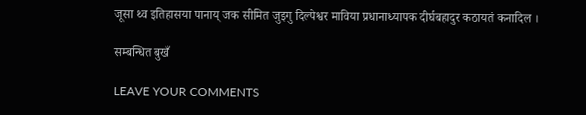जूसा थ्व इतिहासया पानाय् जक सीमित जुइगु दिल्पेश्वर माविया प्रधानाध्यापक दीर्घबहादुर कठायतं कनादिल ।

सम्बन्धित बुखँ

LEAVE YOUR COMMENTS